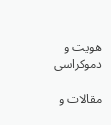هویت و دموکراسی

مقالات و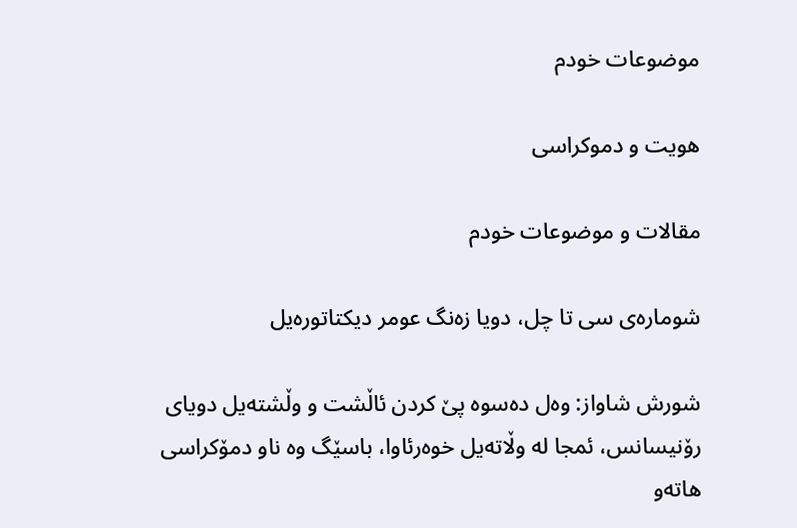موضوعات خودم

هویت و دموکراسی

مقالات و موضوعات خودم

شوماره‌ی سی تا چل، دویا زه‌نگ عومر دیکتاتوره‌یل

شورش شاواز: وه‌ل ده‌سوه‌ پێ کردن ئاڵشت و وڵشته‌یل دویای رۆنیسانس، ئمجا له‌ وڵاته‌یل خوه‌رئاوا، باسێگ وه‌ ناو دمۆکراسی هاته‌و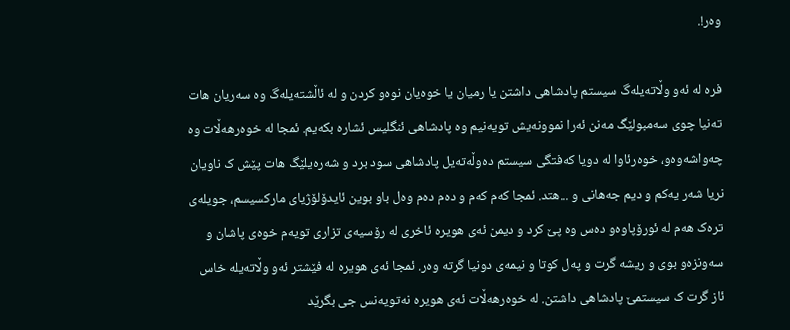وه‌ر!.

فره‌ له‌ ئه‌و وڵاته‌یله‌گ سیستم پادشاهی داشتن یا رمیان یا خوه‌یان نوه‌و کردن و له‌ ئاڵشته‌یله‌گ وه‌ سه‌ریان هات ته‌نیا چوی سه‌مبولێگ مه‌نن ئه‌را نموونه‌یش تویه‌نیم وه‌ پادشاهی ئنگلیس ئشاره‌ بکه‌یم. ئمجا له‌ خوه‌رهه‌ڵات وه‌ چه‌واشه‌وه‌و، خوه‌رئاوا له‌ دویا که‌فتگی سیستم ده‌وڵه‌ته‌یل پادشاهی سود برد و شه‌ره‌یلێگ هات پێش ک ناویان نریا شه‌ر یه‌کم‌ و دیم جه‌هانی و ...هتد. ئمجا که‌م که‌م و ده‌م ده‌م وه‌ل باو بوین ئایدۆلۆژیای مارکسیسم، جویله‌ی تره‌ک هه‌م له‌ ئورۆپاوه‌و ده‌س وه‌ پێ کرد و دیمن ئه‌ی هویره‌ ئاخری له‌ رۆسیه‌ی تزاری تویه‌م خوه‌ی پاشان و سه‌ونزه‌و بوی و ریشه‌ گرت و په‌ل کوتا و نیمه‌ی دونیا گرته‌ وه‌ر. ئمجا ئه‌ی هویره‌ له‌ فێشتر ئه‌و وڵاته‌یله‌ خاس ئاز گرت ک سیستمێ پادشاهی داشتن. له‌ خوه‌رهه‌ڵات ئه‌ی هویره‌ نه‌تویه‌نس جی بگرێد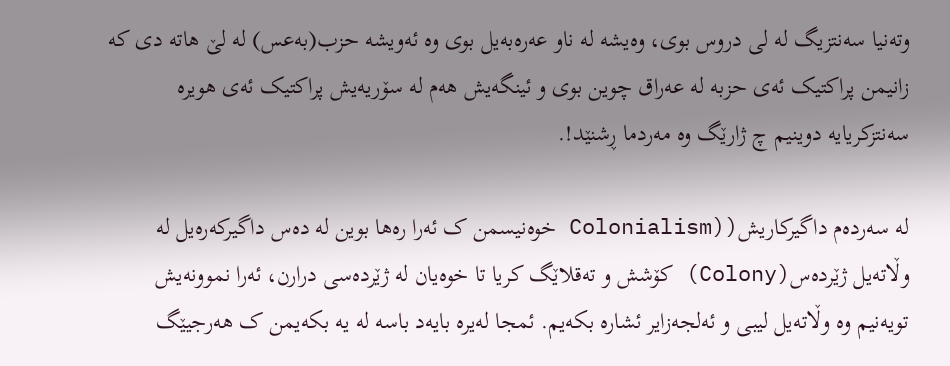وته‌نیا سه‌نتزیگ له‌ لی دروس بوی، وه‌یشه‌ له‌ ناو عه‌ره‌به‌یل بوی وه‌ ئه‌ویشه‌ حزب(به‌عس) له‌ لێ هاته‌ دی که زانیمن پراکتیک ئه‌ی حزبه‌ له‌ عه‌‌راق چوین بوی و ئینگه‌یش هه‌م له‌ سۆریه‌یش پراکتیک ئه‌ی هویره‌ سه‌نتزکریایه‌ دوینیم چ ژارێگ وه‌ مه‌ردما ڕشنێد!.

له‌ سه‌رده‌م داگیرکاریش((Colonialism خوه‌نیسمن ک ئه‌را ره‌ها بوین له‌ ده‌س داگیرکه‌ره‌یل له‌ وڵاته‌یل ژێرده‌س(Colony) کۆشش و ته‌قلاێگ کریا تا خوه‌یان له‌ ژێرده‌سی درارن، ئه‌را نموونه‌یش تویه‌نیم وه‌ وڵاته‌یل لیبی و ئه‌لجه‌زایر ئشاره بکه‌یم. ئمجا له‌یره‌ بایه‌د باسه‌ له‌ یه‌ بکه‌یمن ک هه‌رجیێگ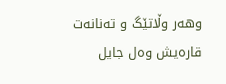وهه‌ر وڵاتێگ و ته‌نانه‌ت قاره‌یش وه‌ل جایل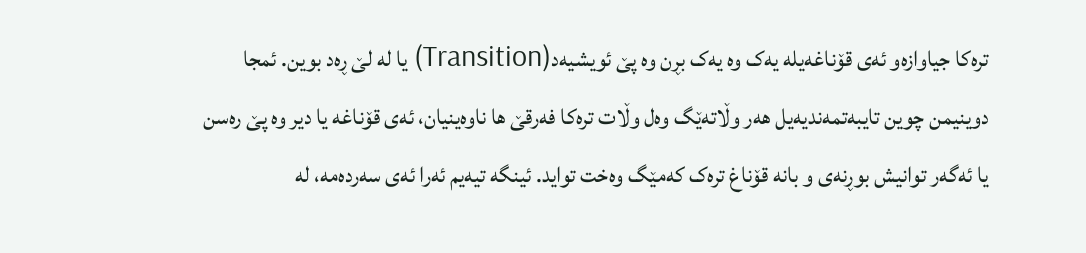تره‌کا جیاوازه‌و ئه‌ی قۆناغه‌یله‌ یه‌ک وه‌ یه‌ک بڕن وه‌ پێ ئویشیه‌د(Transition) یا له‌ لێ ڕه‌د بوین. ئمجا دوینیمن چوین تایبه‌تمه‌ندیه‌یل هه‌ر وڵاته‌ێگ وه‌ل وڵات تره‌کا فه‌رقێ ها ناوه‌ینیان، ئه‌ی قۆناغه‌ یا دیر وه‌ پێ ره‌سن یا ئه‌گه‌ر توانیش بوڕنه‌ی و بانه‌ قۆناغ تره‌ک که‌مێگ وه‌خت تواید. ئینگه‌ تیه‌یم ئه‌را ئه‌ی سه‌رده‌مه‌، له‌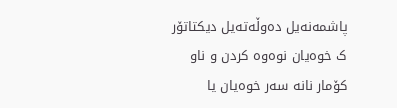پاشمه‌نه‌یل ده‌وڵه‌ته‌یل دیکتاتۆر ک خوه‌یان نوه‌وه‌ کردن و ناو کۆمار نانه‌ سه‌ر خوه‌یان یا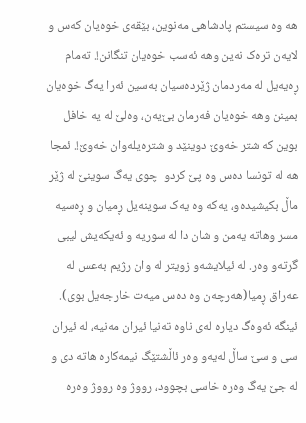هه‌ وه‌ سیستم پادشاهی مه‌نوین، بێقه‌ی خوه‌یان که‌س و لایه‌ن تره‌ک نه‌ین وهه‌ ئه‌سب خوه‌یان تنگانن!. ته‌مام ڕه‌یه‌یل له‌ مه‌ردمان ژێرده‌سیان به‌سین ئه‌را یه‌گ خوه‌یان بمینن وهه‌ خوه‌یان فه‌رمان بێ‌یه‌ن، وه‌لێ له‌ یه‌ خافل بوین که شتر خه‌وێ دوینێد و شتره‌یله‌وان خه‌وێ!. ئمجا هه‌ له‌ تونسا ده‌س وه‌ پێ کردو  چوی یه‌گ سوینێ له‌ ژێر ماڵ بکیشیده‌و، یه‌که‌ وه‌ یه‌ک سوینه‌یل ڕمیان و ڕه‌سیه‌ مسر وهاته‌ یه‌من و شان دا له سوریه‌ و ئه‌یکه‌یش‌ لیبی گرته‌و وه‌ر. له‌ ئیلایشه‌و زویتر له‌ وان رژیم به‌عس له‌ عه‌راق ڕمیا(هه‌رچه‌ن وه‌ ده‌س میه‌ت خارجه‌یل بوی). ئینگه‌ ئه‌وه‌گ دیاره‌ له‌ی‌ ناوه‌ ته‌نیا ئیران مه‌نیه، له‌ ئیران سی و سێ ساڵ له‌یه‌و وه‌ر ئاڵشتێگ نیمه‌کاره‌ هاته‌ دی و له‌ جێ یه‌گ وه‌ره‌ خاسی بچوود، رووژ وه‌ رووژ وه‌ره‌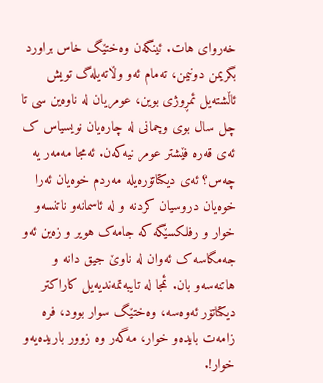خه‌روای هات. ئینگه‌ن وه‌ختێگ خاس براورد بگریمن دونیمن، ته‌مام ئه‌و وڵاته‌یله‌گ تویش ئاڵشته‌یل ئمڕوژی بوین، عومریان له‌ ناوه‌ین سی تا چل سال بوی وچمانی له‌ چاره‌یان نویسیاس ک ئه‌ی قه‌ره‌ فێشتر عومر نیه‌که‌ن. ئه‌مجا مه‌مه‌ر یه‌ چه‌س؟ ئه‌ی دیکتاتۆره‌یله‌ مه‌ردم خوه‌یان ئه‌ر‌ا خوه‌یان دروسیان کردنه‌ و له‌ ئاسمانه‌و ناتنسه‌و خوار و رفلکسێگه‌ که جامه‌ک هویر و زه‌ین ئه‌و جه‌مگاسه‌ ک ئه‌وان له‌ ناوێ جیق دانه و هاتنه‌سه‌و بان. ئمجا له‌ تایبه‌تمه‌ندیه‌یل کاراکتر دیکتاتۆر ئه‌وه‌سه‌، وه‌ختێگ سوار بوود، فره‌ زامه‌ت بایده‌و خوار، مه‌گه‌ر وه‌ زوور باریده‌یه‌و خوار!.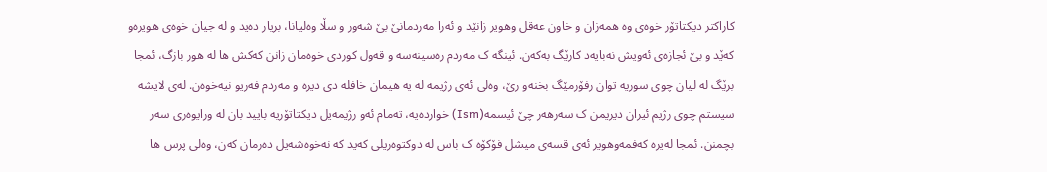کاراکتر دیکتاتۆر خوه‌ی وه‌ همه‌زان و خاون عه‌قل وهویر زانێد و ئه‌را مه‌ردمانێ بێ شه‌ور و سڵا وه‌لیانا، بریار ده‌ید و له‌ جیان خوه‌ی هویره‌و که‌ێد و بێ ئجازه‌ی ئه‌ویش نه‌بایه‌د کارێگ به‌که‌ن. ئینگه‌ ک مه‌ردم ره‌سینه‌سه‌ و قه‌ول کوردی خوه‌مان زانن که‌کش ها له‌ هور بازگ، ئمجا برێگ له‌ لیان چوی سوریه‌ توان رفۆرمێگ بخنه‌و رێ، وه‌لی ئه‌ی رژیمه‌ له‌ یه‌ هیمان خافله‌ دی دیره‌ و مه‌ردم فه‌ریو نیه‌خوه‌ن. له‌ی لایشه سیستم چوی رژیم ئیران دیریمن ک سه‌رهه‌ر چێ ئیسمه‌(Ism) خوارده‌یه، ته‌مام ئه‌و رژیمه‌یل دیکتاتۆریه‌ بایید بان له‌ ورایوه‌ری سه‌ر بچمنن. ئمجا له‌یره‌ که‌فمه‌وهویر ئه‌ی قسه‌ی میشل فۆکۆه‌ ک باس له‌ دوکتوه‌ریلی که‌ید که نه‌خوه‌شه‌یل ده‌رمان که‌ن، وه‌لی پرس ها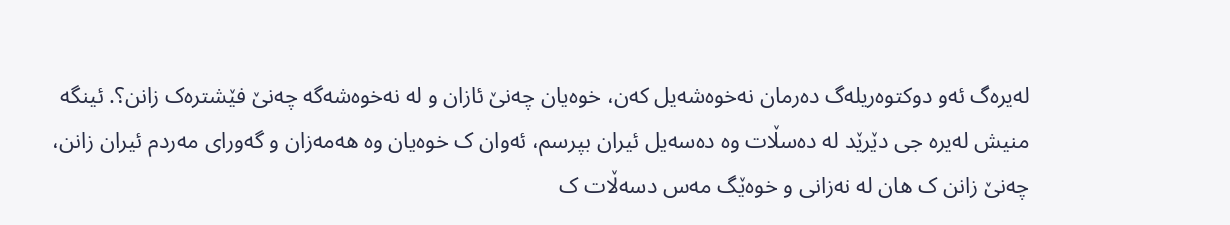له‌یره‌گ ئه‌و دوکتوه‌ریله‌گ ده‌رمان نه‌خوه‌شه‌یل که‌ن، خوه‌یان چه‌نێ ئازان و له‌ نه‌خوه‌شه‌گه‌ چه‌نێ فێشتره‌ک زانن؟. ئینگه‌ منیش له‌یره‌ جی دێرێد له‌ ده‌سڵات وه‌ ده‌سه‌یل ئیران بپرسم، ئه‌وان ک خوه‌یان وه‌ هه‌مه‌زان و گه‌ورای مه‌ردم ئیران زانن، چه‌نێ زانن ک هان له‌ نه‌زانی و خوه‌ێگ مه‌س دسه‌ڵات ک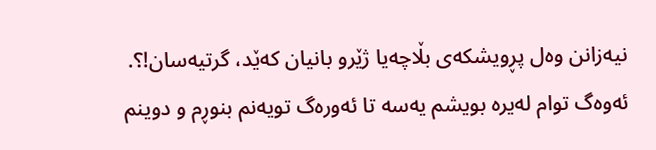نیه‌زانن وه‌ل پڕویشکه‌ی بڵاچه‌یا ژێرو بانیان که‌ێد، گرتیه‌سان!؟. ئه‌وه‌گ توام له‌یره‌ بویشم یه‌سه‌ تا ئه‌وره‌گ‌ تویه‌نم بنوڕم و دوینم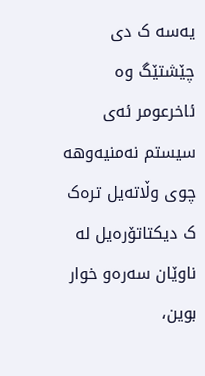یه‌سه‌ ک دی چێشتێگ وه ئاخرعومر ئه‌ی سیستم نه‌منیه‌وهه‌ چوی وڵاته‌یل تره‌ک ک دیکتاتۆره‌یل له‌ ناوێان سه‌ره‌و خوار بوین،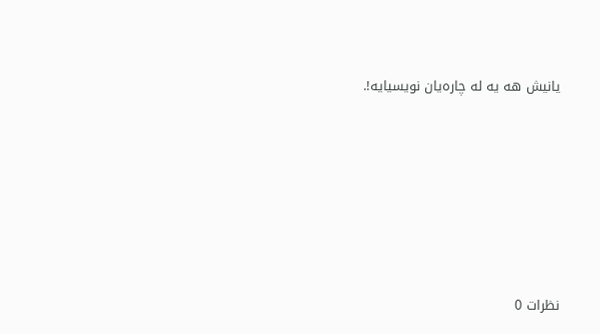یانیش هه‌ یه‌ له‌ چاره‌یان نویسیایه‌!.









نظرات 0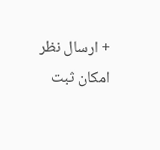+ ارسال نظر
امکان ثبت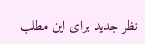نظر جدید برای این مطلب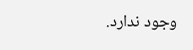وجود ندارد.